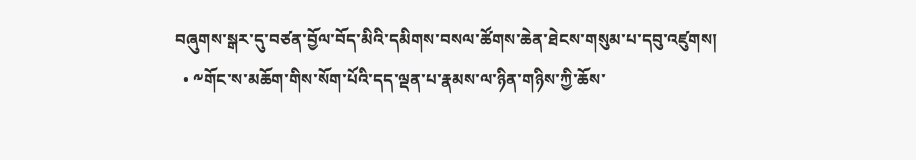བཞུགས་སྒར་དུ་བཙན་བྱོལ་བོད་མིའི་དམིགས་བསལ་ཚོགས་ཆེན་ཐེངས་གསུམ་པ་དབུ་འཛུགས།
  • ༸གོང་ས་མཆོག་གིས་སོག་པོའི་དད་ལྡན་པ་རྣམས་ལ་ཉིན་གཉིས་ཀྱི་ཆོས་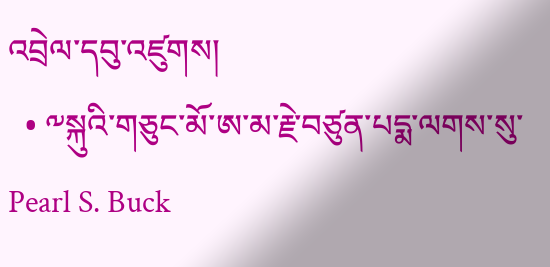འབྲེལ་དབུ་འཛུགས།
  • ༸སྐུའི་གཅུང་མོ་ཨ་མ་རྗེ་བཙུན་པདྨ་ལགས་སུ་ Pearl S. Buck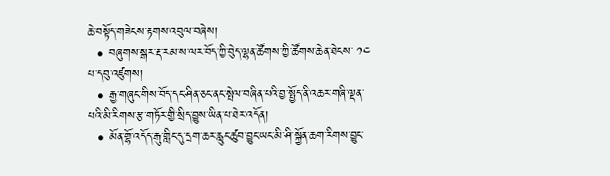ཆེ་བསྟོད་གཟེངས་རྟགས་འབུལ་བཞེས།
  • བཞུགས་སྒར་རྡ་རམ་ས་ལར་བོད་ཀྱི་བེུད་ལྷན་ཚོགས་ཀྱི་ཚོགས་ཆེན་ཐེངས་ ༡༤ པ་དབུ་འཛུགས།
  • རྒྱ་གཞུང་གིས་བོད་དང་ཤིན་ཅང་ནང་སྤེལ་བཞིན་པའི་བྱ་སྤྱོད་ནི་འཆར་གཞི་ལྡན་པའི་མི་རིགས་རྩ་གཏོར་གྱི་སྲིད་བྱུས་ཡིན་པ་ཐེར་འདོན།
  • མོན་གྷོ་འདོད་རྒུ་གླིང་དུ་དྲག་ཆར་རླུང་ཚུབ་བྱུང་ཡང་མི་ཤི་སྐྱོན་ཆག་རིགས་བྱུང་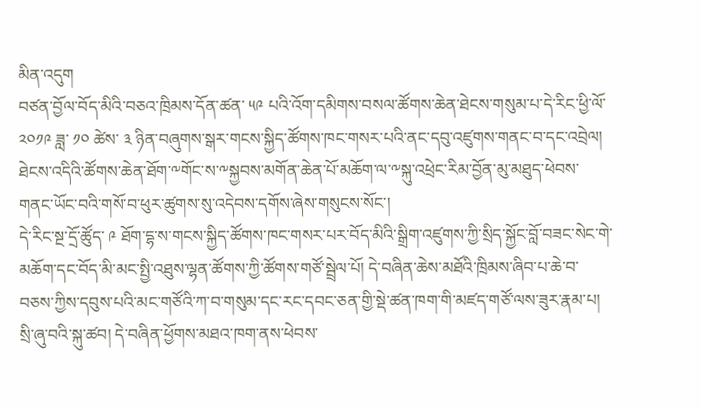མིན་འདུག
བཙན་བྱོལ་བོད་མིའི་བཅའ་ཁྲིམས་དོན་ཚན་ ༥༩ པའི་འོག་དམིགས་བསལ་ཚོགས་ཆེན་ཐེངས་གསུམ་པ་དེ་རིང་ཕྱི་ལོ་ ༢༠༡༩ ཟླ་ ༡༠ ཚེས་ ༣ ཉིན་བཞུགས་སྒར་གངས་སྐྱིད་ཚོགས་ཁང་གསར་པའི་ནང་དབུ་འཛུགས་གནང་བ་དང་འབྲེལ། ཐེངས་འདིའི་ཚོགས་ཆེན་ཐོག་༸གོང་ས་༸སྐྱབས་མགོན་ཆེན་པོ་མཆོག་ལ་༸སྐུ་འཕྲེང་རིམ་བྱོན་མུ་མཐུད་ཕེབས་གནང་ཡོང་བའི་གསོ་བ་ཕུར་ཚུགས་སུ་འདེབས་དགོས་ཞེས་གསུངས་སོང་།
དེ་རིང་སྔ་དྲོ་ཚོུད་ ༩ ཐོག་དྷ་ས་གངས་སྐྱིད་ཚོགས་ཁང་གསར་པར་བོད་མིའི་སྒྲིག་འཛུགས་ཀྱི་སྲིད་སྐྱོང་བློ་བཟང་སེང་གེ་མཆོག་དང་བོད་མི་མང་སྤྱི་འཐུས་ལྷན་ཚོགས་ཀྱི་ཚོགས་གཙོ་སྦྲེལ་པོ། དེ་བཞིན་ཆེས་མཐོའི་ཁྲིམས་ཞིབ་པ་ཆེ་བ་བཅས་ཀྱིས་དབུས་པའི་མང་གཙོའི་ཀ་བ་གསུམ་དང་རང་དབང་ཅན་གྱི་སྡེ་ཚན་ཁག་གི་མཛད་གཙོ་ལས་ཟུར་རྣམ་པ། སྲི་ཞུ་བའི་སྐུ་ཚབ། དེ་བཞིན་ཕྱོགས་མཐའ་ཁག་ནས་ཕེབས་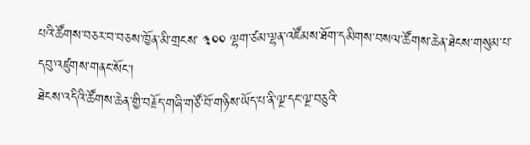པའི་ཚོགས་བཅར་བ་བཅས་ཁྱོན་མི་གྲངས་ ༣༠༠ ལྷག་ཙམ་ལྷན་འཛོམས་ཐོག་དམིགས་བསལ་ཚོགས་ཆེན་ཐེངས་གསུམ་པ་དབུ་འཛུགས་གནང་སོང་།
ཐེངས་འདིའི་ཚོགས་ཆེན་གྱི་བརྗོད་གཞི་གཙོ་བོ་གཉིས་ཡོད་པ་ནི་ལྔ་དང་ལྔ་བཅུའི་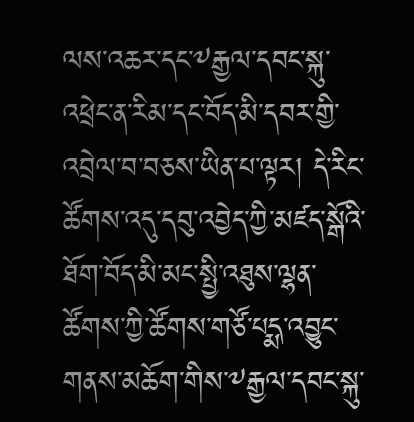ལས་འཆར་དང་༸རྒྱལ་དབང་སྐུ་འཕྲེང་ན་རིམ་དང་བོད་མི་དབར་གྱི་འབྲེལ་བ་བཅས་ཡིན་པ་ལྟར། དེ་རིང་ཚོགས་འདུ་དབུ་འབྱེད་ཀྱི་མཛད་སྒོའི་ཐོག་བོད་མི་མང་སྤྱི་འཐུས་ལྷན་ཚོགས་ཀྱི་ཚོགས་གཙོ་པདྨ་འབྱུང་གནས་མཆོག་གིས་༸རྒྱལ་དབང་སྐུ་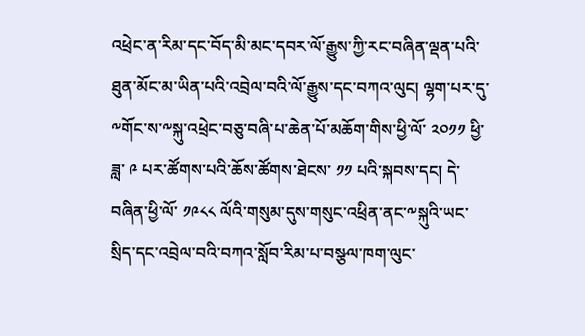འཕྲེང་ན་རིམ་དང་བོད་མི་མང་དབར་ལོ་རྒྱུས་ཀྱི་རང་བཞིན་ལྡན་པའི་ཐུན་མོང་མ་ཡིན་པའི་འབྲེལ་བའི་ལོ་རྒྱུས་དང་བཀའ་ལུང། ལྷག་པར་དུ་༸གོང་ས་༸སྐུ་འཕྲེང་བཅུ་བཞི་པ་ཆེན་པོ་མཆོག་གིས་ཕྱི་ལོ་ ༢༠༡༡ ཕྱི་ཟླ་ ༩ པར་ཚོགས་པའི་ཆོས་ཚོགས་ཐེངས་ ༡༡ པའི་སྐབས་དང། དེ་བཞིན་ཕྱི་ལོ་ ༡༩༨༨ ལོའི་གསུམ་དུས་གསུང་འཕྲིན་ནང་༸སྐུའི་ཡང་སྲིད་དང་འབྲེལ་བའི་བཀའ་སློབ་རིམ་པ་བསྩལ་ཁག་ལུང་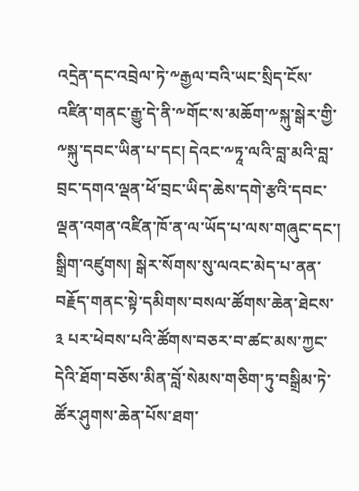འདྲེན་དང་འབྲེལ་ཏེ་༸རྒྱལ་བའི་ཡང་སྲིད་ངོས་འཛིན་གནང་རྒྱུ་དེ་ནི་༸གོང་ས་མཆོག་༸སྐུ་སྒེར་གྱི་༸སྐུ་དབང་ཡིན་པ་དང། དེའང་༸ཏཱ་ལའི་བླ་མའི་བླ་བྲང་དགའ་ལྡན་ཕོ་བྲང་ཡིད་ཆེས་དགེ་རྩའི་དབང་ལྡན་འགན་འཛིན་ཁོ་ན་ལ་ཡོད་པ་ལས་གཞུང་དང་། སྒྲིག་འཛུགས། སྒེར་སོགས་སུ་ལའང་མེད་པ་ནན་བརྗོད་གནང་སྟེ་དམིགས་བསལ་ཚོགས་ཆེན་ཐེངས་ ༣ པར་ཕེབས་པའི་ཚོགས་བཅར་བ་ཚང་མས་ཀྱང་དེའི་ཐོག་བཅོས་མིན་བློ་སེམས་གཅིག་ཏུ་བསྒྲིམ་ཏེ་ཚོར་ཤུགས་ཆེན་པོས་ཐག་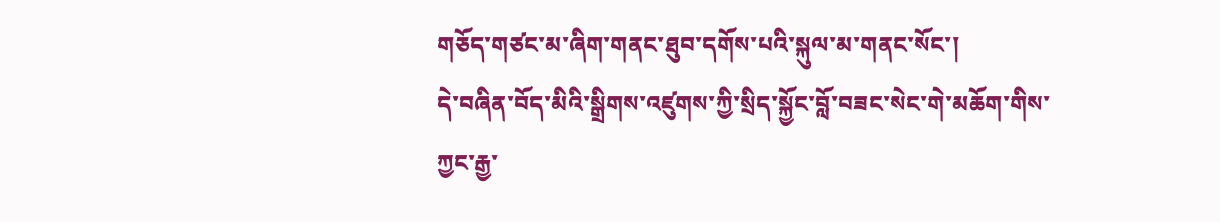གཅོད་གཙང་མ་ཞིག་གནང་ཐུབ་དགོས་པའི་སྐུལ་མ་གནང་སོང་།
དེ་བཞིན་བོད་མིའི་སྒྲིགས་འཛུགས་ཀྱི་སྲིད་སྐྱོང་བློ་བཟང་སེང་གེ་མཆོག་གིས་ཀྱང་རྒྱ་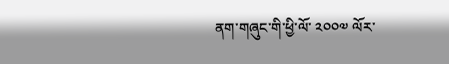ནག་གཞུང་གི་ཕྱི་ལོ་ ༢༠༠༧ ལོར་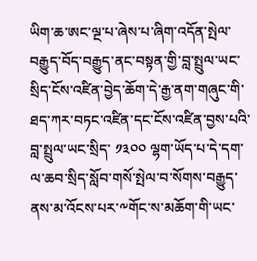ཡིག་ཆ་ཨང་ལྔ་པ་ཞེས་པ་ཞིག་འདོན་སྤེལ་བརྒྱུད་བོད་བརྒྱུད་ནང་བསྟན་གྱི་བླ་སྤྲུལ་ཡང་སྲིད་ངོས་འཛིན་བྱེད་ཆོག་དེ་རྒྱ་ནག་གཞུང་གི་ཐད་ཀར་བཏང་འཛིན་དང་ངོས་འཛིན་བྱས་པའི་བླ་སྤྲུལ་ཡང་སྲིད་ ༡༣༠༠ ལྷག་ཡོད་པ་དེ་དག་ལ་ཆབ་སྲིད་སློབ་གསོ་སྤེལ་བ་སོགས་བརྒྱུད་ནས་མ་འོངས་པར་༸གོང་ས་མཆོག་གི་ཡང་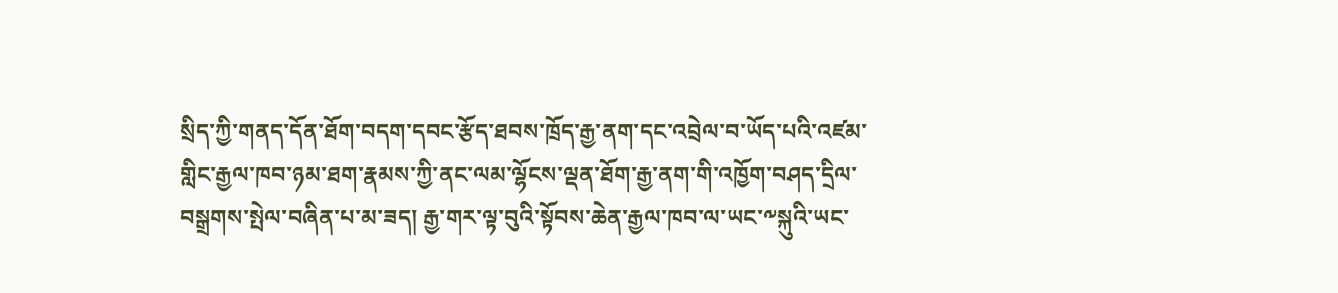སྲིད་ཀྱི་གནད་དོན་ཐོག་བདག་དབང་རྩོད་ཐབས་ཁྲོད་རྒྱ་ནག་དང་འབྲེལ་བ་ཡོད་པའི་འཛམ་གླིང་རྒྱལ་ཁབ་ཉམ་ཐག་རྣམས་ཀྱི་ནང་ལམ་ལྷོངས་ལྡན་ཐོག་རྒྱ་ནག་གི་འཁྱོག་བཤད་དྲིལ་བསྒྲགས་སྤེལ་བཞིན་པ་མ་ཟད། རྒྱ་གར་ལྟ་བུའི་སྟོབས་ཆེན་རྒྱལ་ཁབ་ལ་ཡང་༸སྐུའི་ཡང་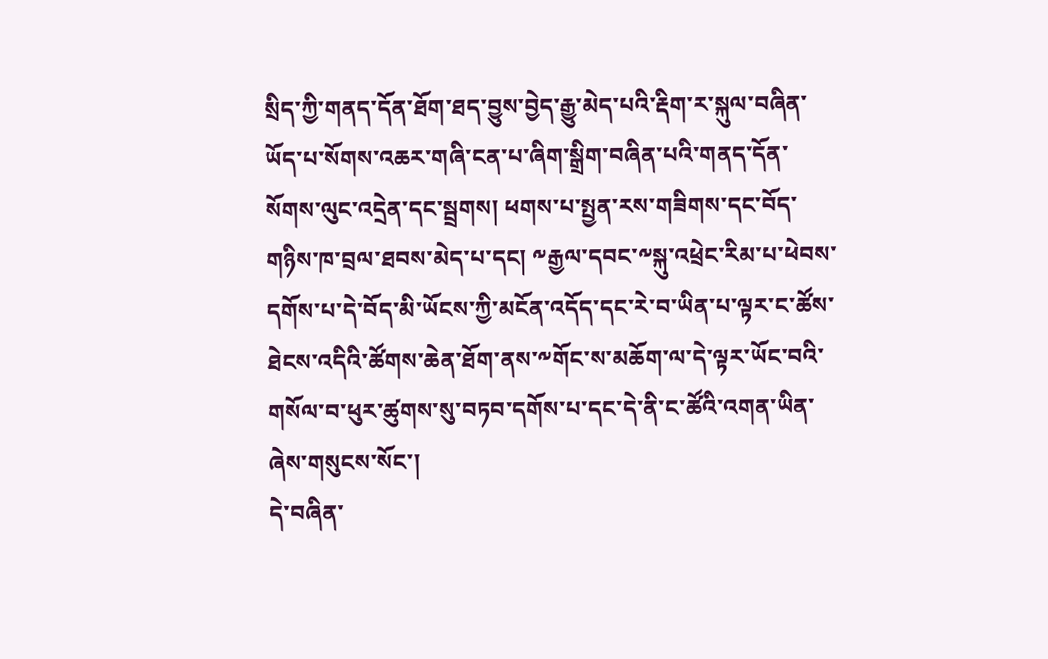སྲིད་ཀྱི་གནད་དོན་ཐོག་ཐད་བྱུས་བྱེད་རྒྱུ་མེད་པའི་རྡིག་ར་སྐུལ་བཞིན་ཡོད་པ་སོགས་འཆར་གཞི་ངན་པ་ཞིག་སྒྲིག་བཞིན་པའི་གནད་དོན་སོགས་ལུང་འདྲེན་དང་སྦྲགས། ཕགས་པ་སྤྱན་རས་གཟིགས་དང་བོད་གཉིས་ཁ་བྲལ་ཐབས་མེད་པ་དང། ༸རྒྱལ་དབང་༸སྐུ་འཕྲེང་རིམ་པ་ཕེབས་དགོས་པ་དེ་བོད་མི་ཡོངས་ཀྱི་མངོན་འདོད་དང་རེ་བ་ཡིན་པ་ལྟར་ང་ཚོས་ཐེངས་འདིའི་ཚོགས་ཆེན་ཐོག་ནས་༸གོང་ས་མཆོག་ལ་དེ་ལྟར་ཡོང་བའི་གསོལ་བ་ཕུར་ཚུགས་སུ་བཏབ་དགོས་པ་དང་དེ་ནི་ང་ཚོའི་འགན་ཡིན་ཞེས་གསུངས་སོང་།
དེ་བཞིན་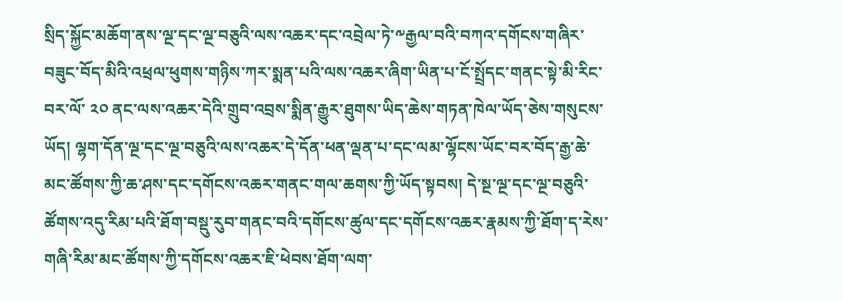སྲིད་སྐྱོང་མཆོག་ནས་ལྔ་དང་ལྔ་བཅུའི་ལས་འཆར་དང་འབྲེལ་ཏེ་༸རྒྱལ་བའི་བཀའ་དགོངས་གཞིར་བཟུང་བོད་མིའི་འཕྲལ་ཕུགས་གཉིས་ཀར་སྨན་པའི་ལས་འཆར་ཞིག་ཡིན་པ་ངོ་སྤྲོདང་གནང་སྟེ་མི་རིང་བར་ལོ་ ༢༠ ནང་ལས་འཆར་དེའི་གྲུབ་འབྲས་སྨིན་རྒྱུར་ཐུགས་ཡིད་ཆེས་གཏན་ཁེལ་ཡོད་ཅེས་གསུངས་ཡོད། ལྷག་དོན་ལྔ་དང་ལྔ་བཅུའི་ལས་འཆར་དེ་དོན་ཕན་ལྡན་པ་དང་ལམ་ལྷོངས་ཡོང་བར་བོད་རྒྱ་ཆེ་མང་ཚོགས་ཀྱི་ཆ་ཤས་དང་དགོངས་འཆར་གནང་གལ་ཆགས་ཀྱི་ཡོད་སྟབས། དེ་སྔ་ལྔ་དང་ལྔ་བཅུའི་ཚོགས་འདུ་རིམ་པའི་ཐོག་བསྡུ་རུབ་གནང་བའི་དགོངས་ཚུལ་དང་དགོངས་འཆར་རྣམས་ཀྱི་ཐོག་ད་རེས་གཞི་རིམ་མང་ཚོགས་ཀྱི་དགོངས་འཆར་ཇི་ཕེབས་ཐོག་ལག་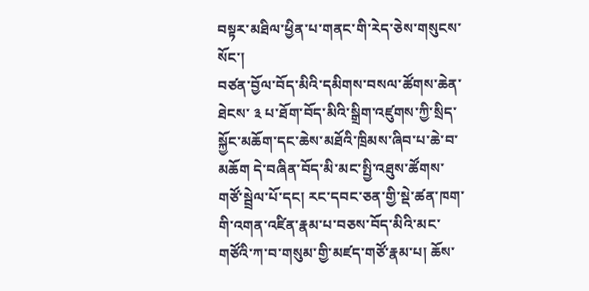བསྟར་མཐིལ་ཕྱིན་པ་གནང་གི་རེད་ཅེས་གསུངས་སོང་།
བཙན་བྱོལ་བོད་མིའི་དམིགས་བསལ་ཚོགས་ཆེན་ཐེངས་ ༣ པ་ཐོག་བོད་མིའི་སྒྲིག་འཛུགས་ཀྱི་སྲིད་སྐྱོང་མཆོག་དང་ཆེས་མཐོའི་ཁྲིམས་ཞིབ་པ་ཆེ་བ་མཆོག དེ་བཞིན་བོད་མི་མང་སྤྱི་འཐུས་ཚོགས་གཙོ་སྦྲེལ་པོ་དང། རང་དབང་ཅན་གྱི་སྡེ་ཚན་ཁག་གི་འགན་འཛིན་རྣམ་པ་བཅས་བོད་མིའི་མང་གཙོའི་ཀ་བ་གསུམ་གྱི་མཛད་གཙོ་རྣམ་པ། ཆོས་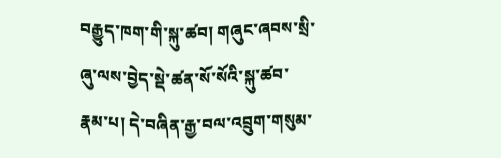བརྒྱུད་ཁག་གི་སྐུ་ཚབ། གཞུང་ཞབས་སྲི་ཞུ་ལས་བྱེད་སྡེ་ཚན་སོ་སོའི་སྐུ་ཚབ་རྣམ་པ། དེ་བཞིན་རྒྱ་བལ་འབྲུག་གསུམ་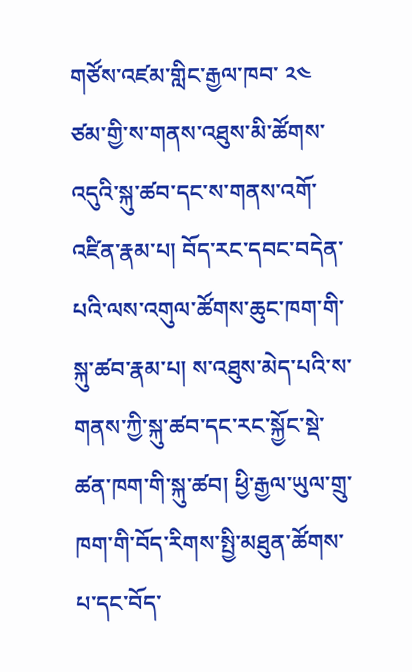གཙོས་འཛམ་གླིང་རྒྱལ་ཁབ་ ༢༤ ཙམ་གྱི་ས་གནས་འཐུས་མི་ཚོགས་འདུའི་སྐུ་ཚབ་དང་ས་གནས་འགོ་འཛིན་རྣམ་པ། བོད་རང་དབང་བདེན་པའི་ལས་འགུལ་ཚོགས་ཆུང་ཁག་གི་སྐུ་ཚབ་རྣམ་པ། ས་འཐུས་མེད་པའི་ས་གནས་ཀྱི་སྐུ་ཚབ་དང་རང་སྐྱོང་སྡེ་ཚན་ཁག་གི་སྐུ་ཚབ། ཕྱི་རྒྱལ་ཡུལ་གྲུ་ཁག་གི་བོད་རིགས་སྤྱི་མཐུན་ཚོགས་པ་དང་བོད་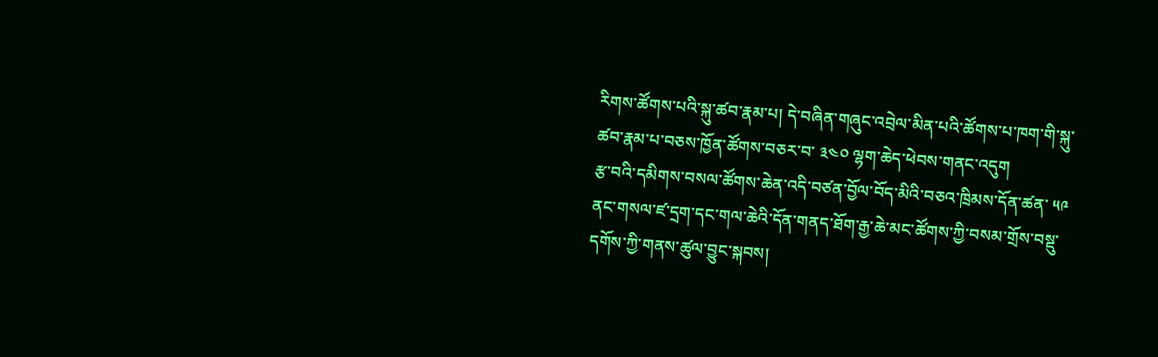རིགས་ཚོགས་པའི་སྐུ་ཚབ་རྣམ་པ། དེ་བཞིན་གཞུང་འབྲེལ་མིན་པའི་ཚོགས་པ་ཁག་གི་སྐུ་ཚབ་རྣམ་པ་བཅས་ཁྱོན་ཚོགས་བཅར་བ་ ༣༤༠ ལྷག་ཆེད་ཕེབས་གནང་འདུག
རྩ་བའི་དམིགས་བསལ་ཚོགས་ཆེན་འདི་བཙན་བྱོལ་བོད་མིའི་བཅའ་ཁྲིམས་དོན་ཚན་ ༥༩ ནང་གསལ་ཛ་དྲག་དང་གལ་ཆེའི་དོན་གནད་ཐོག་རྒྱ་ཆེ་མང་ཚོགས་ཀྱི་བསམ་གྲོས་བསྡུ་དགོས་ཀྱི་གནས་ཚུལ་བྱུང་སྐབས།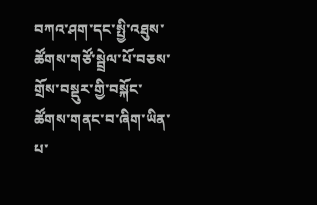བཀའ་ཤག་དང་སྤྱི་འཐུས་ཚོགས་གཙོ་སྦྲེལ་པོ་བཅས་ གྲོས་བསྡུར་གྱི་བསྐོང་ཚོགས་གནང་བ་ཞིག་ཡིན་པ་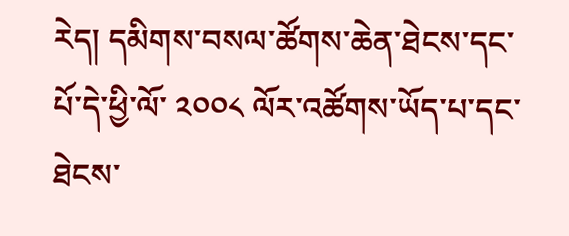རེད། དམིགས་བསལ་ཚོགས་ཆེན་ཐེངས་དང་པོ་དེ་ཕྱི་ལོ་ ༢༠༠༨ ལོར་འཚོགས་ཡོད་པ་དང་ཐེངས་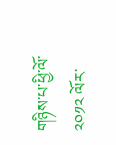གཉིས་པ་ཕྱི་ལོ་ ༢༠༡༢ ལོར་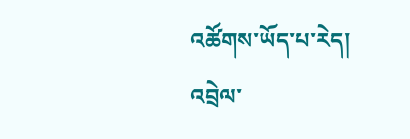འཚོགས་ཡོད་པ་རེད།
འབྲེལ་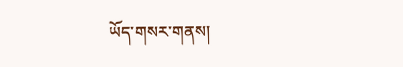ཡོད་གསར་གནས།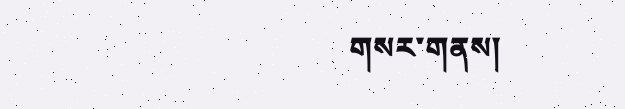གསར་གནས།